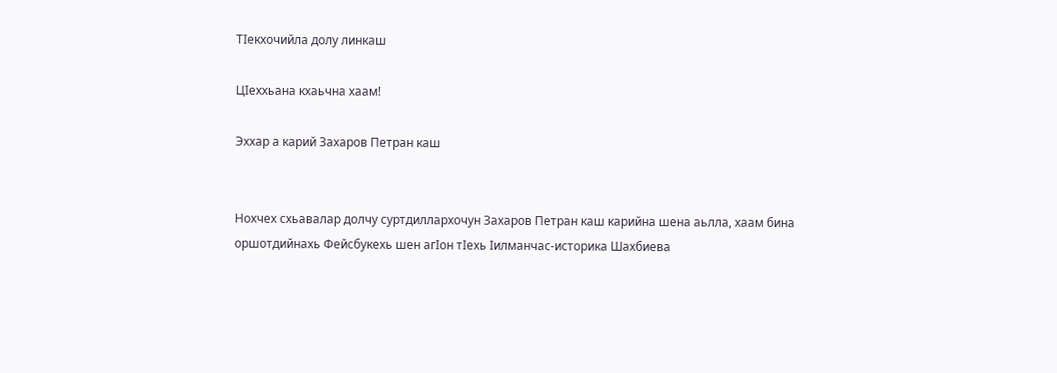ТIекхочийла долу линкаш

ЦIеххьана кхаьчна хаам!

Эххар а карий Захаров Петран каш


Нохчех схьавалар долчу суртдиллархочун Захаров Петран каш карийна шена аьлла, хаам бина оршотдийнахь Фейсбукехь шен агIон тIехь Iилманчас-историка Шахбиева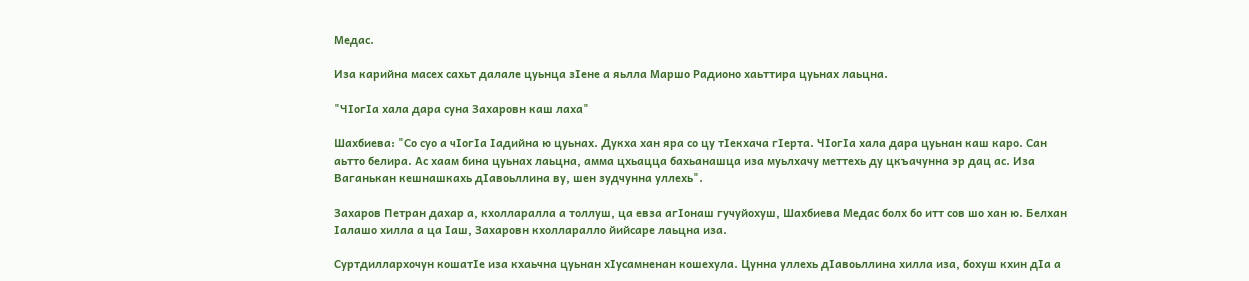Медас.

Иза карийна масех сахьт далале цуьнца зIене а яьлла Маршо Радионо хаьттира цуьнах лаьцна.

"ЧIогIа хала дара суна Захаровн каш лаха"

Шахбиева: "Со суо а чIогIа Iадийна ю цуьнах. Дукха хан яра со цу тIекхача гIерта. ЧIогIа хала дара цуьнан каш каро. Сан аьтто белира. Ас хаам бина цуьнах лаьцна, амма цхьацца бахьанашца иза муьлхачу меттехь ду цкъачунна эр дац ас. Иза Ваганькан кешнашкахь дIавоьллина ву, шен зудчунна уллехь".

Захаров Петран дахар а, кхолларалла а толлуш, ца евза агIонаш гучуйохуш, Шахбиева Медас болх бо итт сов шо хан ю. Белхан Iалашо хилла а ца Iаш, Захаровн кхолларалло йийсаре лаьцна иза.

Суртдиллархочун кошатIе иза кхаьчна цуьнан хIусамненан кошехула. Цунна уллехь дIавоьллина хилла иза, бохуш кхин дIа а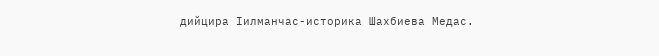дийцира Iилманчас-историка Шахбиева Медас.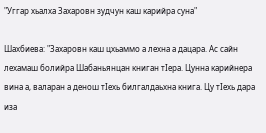"Уггар хьалха Захаровн зудчун каш карийра суна"

Шахбиева: "Захаровн каш цхьаммо а лехна а дацара. Ас сайн лехамаш болийра Шабаньянцан книган тIера. Цунна карийнера вина а, валаран а денош тIехь билгалдаьхна книга. Цу тIехь дара иза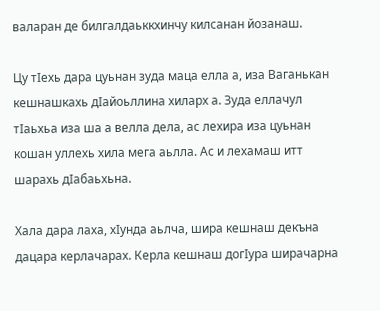валаран де билгалдаьккхинчу килсанан йозанаш.

Цу тIехь дара цуьнан зуда маца елла а, иза Ваганькан кешнашкахь дIайоьллина хиларх а. Зуда еллачул тIаьхьа иза ша а велла дела, ас лехира иза цуьнан кошан уллехь хила мега аьлла. Ас и лехамаш итт шарахь дIабаьхьна.

Хала дара лаха, хIунда аьлча, шира кешнаш декъна дацара керлачарах. Керла кешнаш догIура ширачарна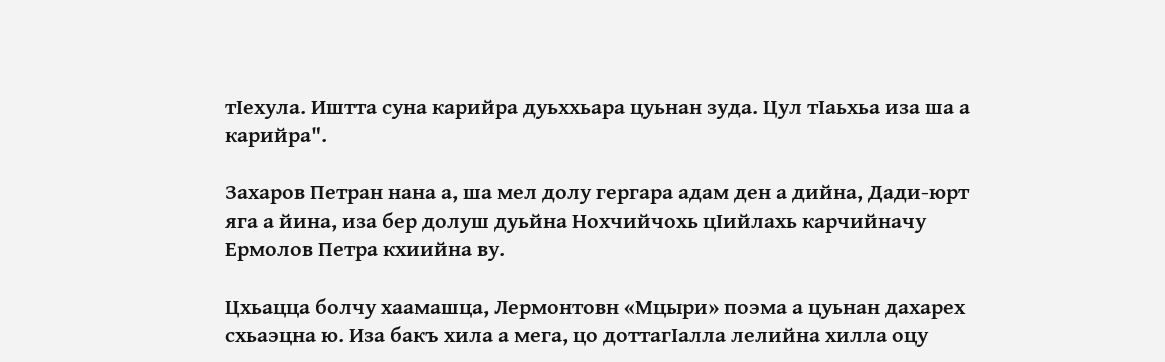тIехула. Иштта суна карийра дуьххьара цуьнан зуда. Цул тIаьхьа иза ша а карийра".

Захаров Петран нана а, ша мел долу гергара адам ден а дийна, Дади-юрт яга а йина, иза бер долуш дуьйна Нохчийчохь цIийлахь карчийначу Ермолов Петра кхиийна ву.

Цхьацца болчу хаамашца, Лермонтовн «Мцыри» поэма а цуьнан дахарех схьаэцна ю. Иза бакъ хила а мега, цо доттагIалла лелийна хилла оцу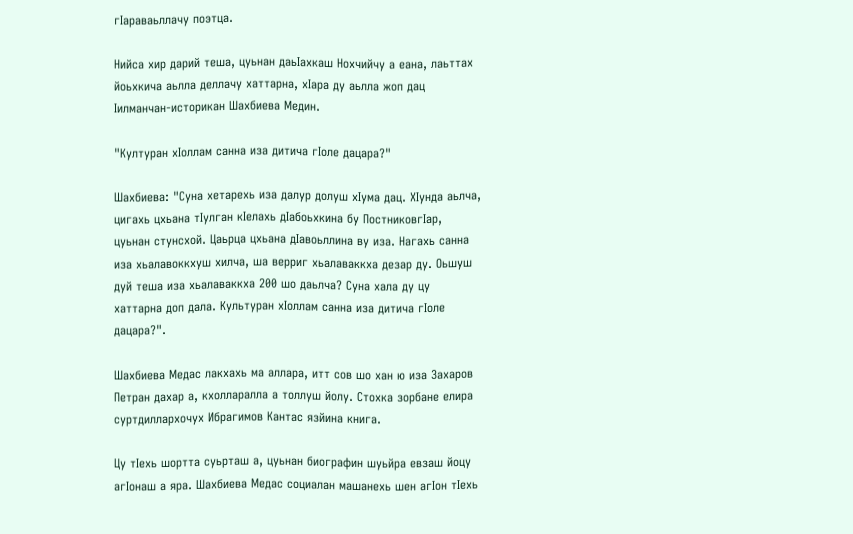гIараваьллачу поэтца.

Нийса хир дарий теша, цуьнан даьIахкаш Нохчийчу а еана, лаьттах йоьхкича аьлла деллачу хаттарна, хIара ду аьлла жоп дац Iилманчан-историкан Шахбиева Медин.

"Културан хIоллам санна иза дитича гIоле дацара?"

Шахбиева: "Суна хетарехь иза далур долуш хIума дац. ХIунда аьлча, цигахь цхьана тIулган кIелахь дIабоьхкина бу ПостниковгIар, цуьнан стунсхой. Цаьрца цхьана дIавоьллина ву иза. Нагахь санна иза хьалавоккхуш хилча, ша верриг хьалаваккха дезар ду. Оьшуш дуй теша иза хьалаваккха 200 шо даьлча? Суна хала ду цу хаттарна доп дала. Культуран хIоллам санна иза дитича гIоле дацара?".

Шахбиева Медас лакхахь ма аллара, итт сов шо хан ю иза Захаров Петран дахар а, кхолларалла а толлуш йолу. Стохка зорбане елира суртдиллархочух Ибрагимов Кантас язйина книга.

Цу тIехь шортта суьрташ а, цуьнан биографин шуьйра евзаш йоцу агIонаш а яра. Шахбиева Медас социалан машанехь шен агIон тIехь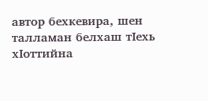автор бехкевира, шен талламан белхаш тIехь хIоттийна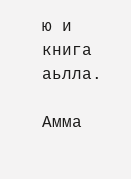ю и книга аьлла.

Амма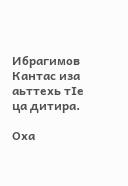Ибрагимов Кантас иза аьттехь тIе ца дитира.

Оха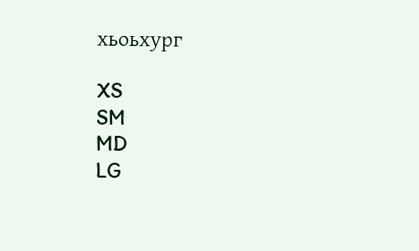хьоьхург

XS
SM
MD
LG